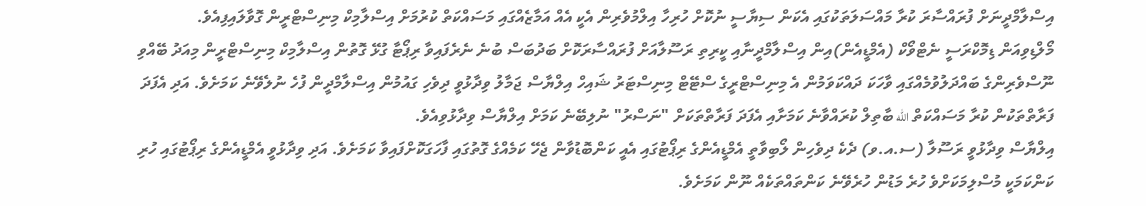އިސްލާމްދީނަށް ފުރައްސާރަ ކުރާ މައްސަލަތަކުގައި އެކަން ސިޔާސީ ނުކޮށް ހުރިހާ އިލްމުވެރިން އެކީ އެއް އަމާޒެއްގައި މަސައްކަތް ކުރުމަށް އިސްލާމިކް މިނިސްޓްރީން ގޮވާލައިފިއެވެ.
މޯލްޑިވިއަން ޑިމޮކްރަސީ ނެޓްވޯކް (އެމްޑީއެން)އިން އިސްލާމްދީނާއި ކީރިތި ރަސޫލާއަށް ފުރައްސާރަކޮށް ބަދުބަސް ބުނެ ނެރެފައިވާ ރިޕޯޓާ ގުޅޭ ގޮތުން އިސްލާމިކް މިނިސްޓްރީން މިއަދު ބޭއްވި ނޫސްވެރިންގެ ބައްދަލުވުމެއްގައި ވާހަކަ ދައްކަވަމުން އެ މިނިސްޓްރީގެ ސްޓޭޓް މިނިސްޓަރު ޝައިހް އިލްޔާސް ޖަމާލު ވިދާޅުވީ ދިވެހި ގައުމުން އިސްލާމްދީން ފުހެ ނުލެވޭނެ ކަމަށެވެ. އަދި އެފަދަ ފަރާތްތަކުން ކުރާ މަސައްކަތް الله ބާތިލް ކުރައްވާނެ ކަމަށާއި އެފަދަ ފަރާތްތަކަށް "ނަސްރު" ނުލިބޭނެ ކަމަށް އިލްޔާސް ވިދާޅުވިއެވެ.
އިލްޔާސް ވިދާޅުވީ ރަސޫލާ (ސ.އ.ވ) ދެކެ ދިވެހިން ލޯބިވާތީ އެމްޑީއެންގެ ރިޕޯޓުގައި އެއީ ކަންބޮޑުވާން ޖެހޭ ކަމެއްގެ ގޮތުގައި ފާހަގަކޮށްފައިވާ ކަމަށެވެ. އަދި ވިދާޅުވީ އެމްޑީއެންގެ ރިޕޯޓުގައި ހުރި ކަންކަމަކީ މުސްލިމަކަށްވެ ހުރެ މަޑުން ހުރެވޭނެ ކަންތައްތަކެއް ނޫން ކަމަށެވެ.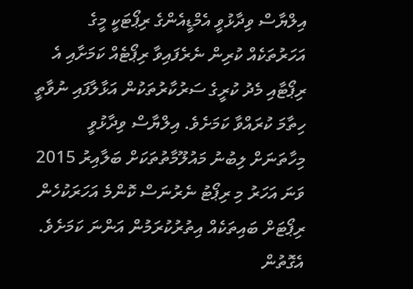އިލްޔާސް ވިދާޅުވީ އެމްޑީއެންގެ ރިޕޯޓަކީ މީގެ އަހަރުތަކެއް ކުރިން ނެރެފައިވާ ރިޕޯޓެއް ކަމަށާއި އެ ރިޕޯޓާއި މެދު ކުރީގެ ސަރުކާރުތަކުން އަޅާލާފައި ނުވާތީ ހިތާމަ ކުރައްވާ ކަމަށެވެ. އިލްޔާސް ވިދާޅުވީ މިހާތަނަށް ލިބުނު މައުލޫމާތުތަކަށް ބަލާއިރު 2015 ވަނަ އަހަރު މި ރިޕޯޓު ނެރުނަސް ކޮންމެ އަހަރަކުހެން ރިޕޯޓަށް ބައިތަކެއް އިތުރުކުރަމުން އަންނަ ކަމަށެވެ. އެގޮތުން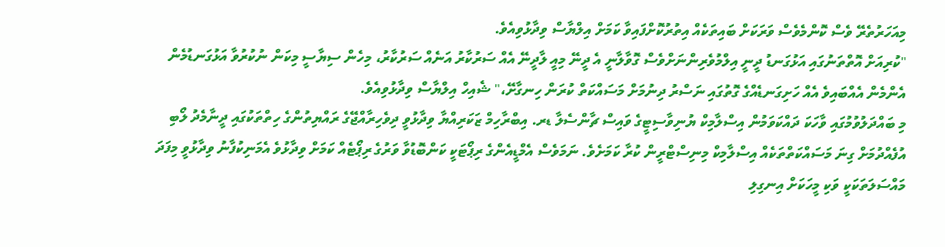މިއަހަރުތެރޭ ވެސް ކޮންމެވެސް ވަރަކަށް ބައިތަކެއް އިތުރުކޮށްފައިވާ ކަމަށް އިލްޔާސް ވިދާޅުވިއެވެ.
"ކުރިއަށް އޮތްތަނުގައި އަޅުގަނޑު ދީނީ އިލްމުވެރިންނަށްވެސް ގޮވާލާނީ އެ ދީނޭ މިއީ ލާދީނޭ އެއް ސަރުކާރު އަނެއް ސަރުކާރު، މިހެން ސިޔާސީ މިކަން ނުކުރުވާ އަޅުގަނޑުމެން އެންމެން އެއްބައިވެ އެއް ހަށިގަނޑެއްގެ ގޮތުގައި ނަސްރު ދިނުމަށް މަސައްކަތް ކުރަން ހިނގާށޭ،" ޝެއިހް އިލްޔާސް ވިދާޅުވިއެވެ.
މި ބައްދަލުވުމުގައި ވާހަކަ ދައްކަވަމުން އިސްލާމިކް ޔުނިވާސިޓީގެ ވައިސް ޗާންސެލާ ޑރ. އިބްރާހިމް ޒަކަރިއްޔާ ވިދާޅުވީ ދިވެހިރާއްޖޭގެ ރައްޔިތުންގެ ހިތްތަކުގައި ދީނާމެދު ލޯބި އުފެއްދުމަށް ގިނަ މަސައްކަތްތަކެއް އިސްލާމިކް މިނިސްޓްރީން ކުރާ ކަމަށެވެ. ނަމަވެސް އެމްޑީއެންގެ ރިޕޯޓަކީ ކަންބޮޑުވާ ވަރުގެ ރިޕޯޓެއް ކަމަށް ވިދާޅުވެ އެމަނިކުފާނު ވިދާޅުވީ މިފަދަ މައްސަލަތަކަކީ ވަކި މީހަކަށް އިނގިލި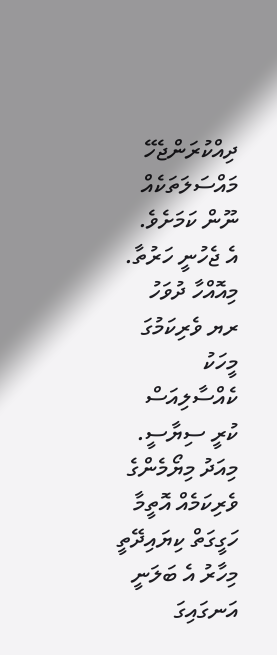ދިއްކުރަންޖެހޭ މައްސަލަތަކެއް ނޫން ކަމަށެވެ.
އެ ޖެހުނީ ހަރުތާ. މިއޮއްހާ ދުވަހު ރޔ ވެރިކަމުގަ މީހަކު ކެއްސާލިއަސް ކުރީ ސިޔާސީ. މިއަދު މިޔޯމެންގެ ވެރިކަމެއް އޮތީމާ ހަގީގަތް ކިޔައިދޭތީ މިހާރު އެ ބަލަނީ އަނގައިގަ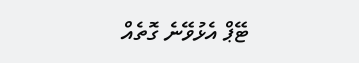ޓޭޕް އެޅުވޭނެ ގޮތެއް